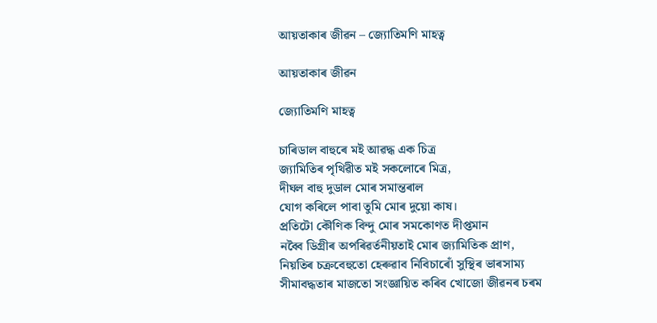আয়তাকাৰ জীৱন – জ্যোতিমণি মাহত্ব

আয়তাকাৰ জীৱন

জ্যোতিমণি মাহত্ব

চাৰিডাল বাহুৰে মই আৱদ্ধ এক চিত্ৰ
জ্যামিতিৰ পৃথিৱীত মই সকলোৰে মিত্ৰ,
দীঘল বাহু দুডাল মোৰ সমান্তৰাল
যোগ কৰিলে পাবা তুমি মোৰ দুয়ো কাষ।
প্ৰতিটো কৌণিক বিন্দু মোৰ সমকোণত দীপ্তমান
নব্বৈ ডিগ্ৰীৰ অপৰিৱৰ্তনীয়তাই মোৰ জ্যামিতিক প্ৰাণ,
নিয়তিৰ চক্ৰবেহুতো হেৰুৱাব নিবিচাৰোঁ সুস্থিৰ ভাৰসাম্য
সীমাবদ্ধতাৰ মাজতো সংজ্ঞায়িত কৰিব খোজো জীৱনৰ চৰম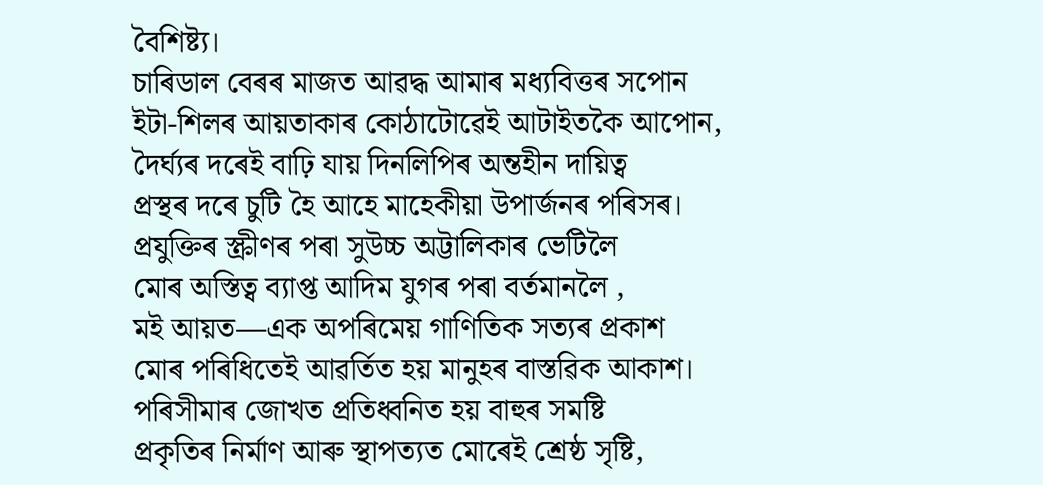বৈশিষ্ট্য।
চাৰিডাল বেৰৰ মাজত আৱদ্ধ আমাৰ মধ্যবিত্তৰ সপোন
ইটা-শিলৰ আয়তাকাৰ কোঠাটোৱেই আটাইতকৈ আপোন,
দৈৰ্ঘ্যৰ দৰেই বাঢ়ি যায় দিনলিপিৰ অন্তহীন দায়িত্ব
প্ৰস্থৰ দৰে চুটি হৈ আহে মাহেকীয়া উপাৰ্জনৰ পৰিসৰ।
প্ৰযুক্তিৰ স্ক্ৰীণৰ পৰা সুউচ্চ অট্টালিকাৰ ভেটিলৈ
মোৰ অস্তিত্ব ব্যাপ্ত আদিম যুগৰ পৰা বৰ্তমানলৈ ,
মই আয়ত—এক অপৰিমেয় গাণিতিক সত্যৰ প্ৰকাশ
মোৰ পৰিধিতেই আৱৰ্তিত হয় মানুহৰ বাস্তৱিক আকাশ।
পৰিসীমাৰ জোখত প্ৰতিধ্বনিত হয় বাহুৰ সমষ্টি
প্ৰকৃতিৰ নিৰ্মাণ আৰু স্থাপত্যত মোৰেই শ্ৰেষ্ঠ সৃষ্টি,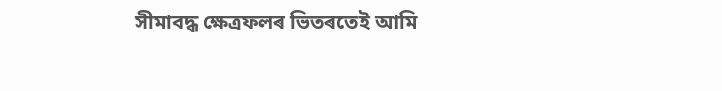সীমাবদ্ধ ক্ষেত্ৰফলৰ ভিতৰতেই আমি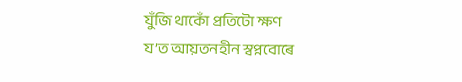যুঁজি থাকোঁ প্ৰতিটো ক্ষণ
য’ত আয়তনহীন স্বপ্নবোৰে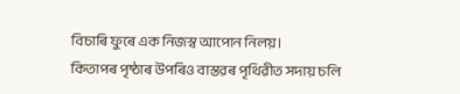বিচাৰি ফুৰে এক নিজস্ব আপোন নিলয়।
কিতাপৰ পৃষ্ঠাৰ উপৰিও বাস্তৱৰ পৃথিৱীত সদায় চলি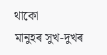থাকো
মানুহৰ সুখ-দুখৰ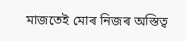মাজতেই মোৰ নিজৰ অস্তিত্ব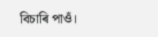বিচাৰি পাওঁ।